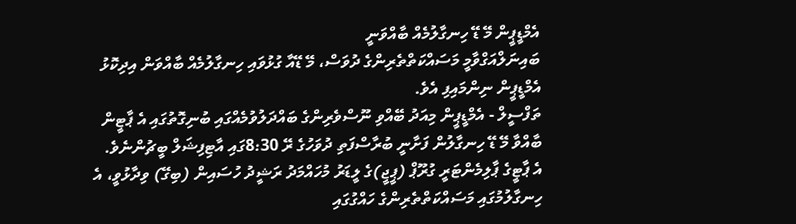އެމްޑީޕީން މޭ ޑޭ ހިނގާލުމެއް ބާއްވަނީ
ބައިނަލްއަގްވާމީ މަސައްކަތްތެރިންގެ ދުވަސް، މޭ ޑޭއާ ގުޅުވައި ހިނގާލުމެއް ބާއްވަން އިދިކޮޅު އެމްޑީޕީން ނިންމައިފި އެވެ.
ތަފްސީލް - އެމްޑީޕީން މިއަދު ބޭއްވި ނޫސްވެރިންގެ ބައްދަލުވުމެއްގައި ބުނިގޮތުގައި އެ ޕާޓީން ބާއްވާ މޭ ޑޭ ހިނގާލުން ފަށާނީ ބުރާސްފަތި ދުވަހުގެ ރޭ 8:30ގައި އާޓިފިޝަލް ބީޗުންނެވެ.
އެ ޕާޓީގެ ޕާލިމެންޓަރީ ގުރޫޕް (ޕީޖީ)ގެ ލީޑަރު މުހައްމަދު ރަޝީދު ހުސައިން (ބިގޭ) ވިދާޅުވީ، އެ ހިނގާލުމުގައި މަސައްކަތްތެރިންގެ ހައްގުގައި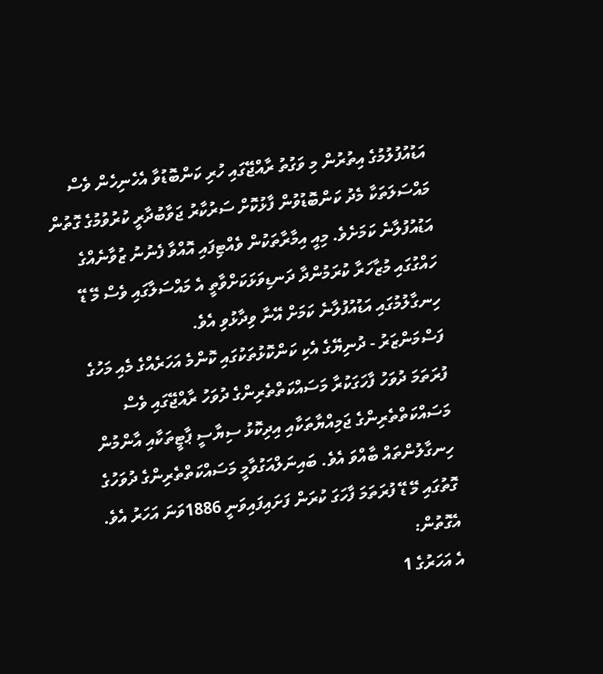އަޑުއުފުލުމުގެ އިތުރުން މި ވަގުތު ރާއްޖޭގައި ހުރި ކަންބޮޑުވާ އެހެނިހެން ވެސް މައްސަލަތަކާ މެދު ކަންބޮޑުވުން ފާޅުކޮށް ސަރުކާރު ޖަވާބުދާރީ ކުރުވުމުގެ ގޮތުން އަޑުއުފުލާނެ ކަމަށެވެ. މިއީ އިމާރާތަކުން ވެއްޓިފައި އޮއްވާ ފެނުނު ޒުވާނެއްގެ ހައްގުގައި މުޒާހަރާ ކުރަމުންދާ ދަނޑިވަޅަކަށްވާތީ އެ މައްސަލާގައި ވެސް މޭ ޑޭ ހިނގާލުމުގައި އަޑުއުފުލާނެ ކަމަށް އޭނާ ވިދާޅުވި އެވެ.
ފަސްމަންޒަރު - ދުނިޔޭގެ އެކި ކަންކޮޅުތަކުގައި ކޮންމެ އަހަރެއްގެ މެއި މަހުގެ ފުރަތަމަ ދުވަހު ފާހަގަކުރާ މަސައްކަތްތެރިންގެ ދުވަހު ރާއްޖޭގައި ވެސް މަސައްކަތްތެރިންގެ ޖަމިއްޔާތަކާއި އިދިކޮޅު ސިޔާސީ ޕާޓީތަކާއި އާންމުން ހިނގާލުންތައް ބާއްވަ އެވެ. ބައިނަލްއަގުވާމީ މަސައްކަތްތެރިންގެ ދުވަހުގެ ގޮތުގައި މޭ ޑޭ ފުރަތަމަ ފާހަގަ ކުރަން ފަށައިފައިވަނީ 1886ވަނަ އަހަރު އެވެ. އެގޮތުން:
އެ އަހަރުގެ 1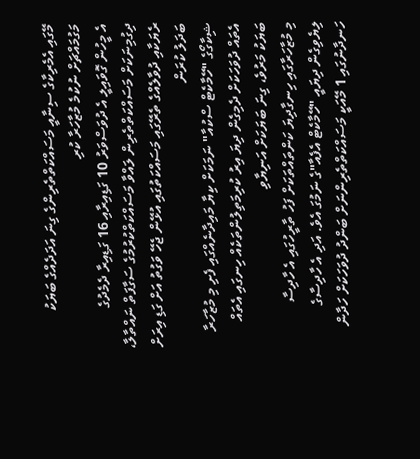މޭގައި އެމެރިކާގެ ސިނާއީ މަސައްކަތްތެރިންގެ ގިނަ އަދަދެއްގެ ބަޔަކު މަގުމައްޗަށް ނުކުމެ މުޒާހަރާ ކުރި
އެ މީހުން ގޮވައިލީ އެ ދުވަސްވަރު 10 ގަޑިއިރާއި 16 ގަޑިއިރާ ދެމެދުގެ ދިގުމިނަކަށް މަސައްކަތްތެރިން ލައްވާ މަސައްކަތްކުރުމުގެ ސަގާފަތް ނައްތާލާ، ރެޔަކާއި ދުވާލެއްގެ ތެރޭގައި މަސައްކަތުގައި އުޅޭން ޖެހޭ ވަގުތު އަށް ގަޑި އިރަށް ބަދަލު ކުރަން
ޝިކާގޯގެ "ހޭމާކެޓް ސްކުއާ" ނަމަކަށް ކިޔާ މައިދާނެއްގައި ފެށި މި މުޒާހަރާ އެތައް ދުވަހަކަށް ދެމިގެން ދިޔަ އިރު ކުރިމަތިލުންތަކެއް ހިނގައި އެތައް ބަޔަކު މަރުވެ، ގިނަ ބަޔަކަށް އަނިޔާވި
މި މުޒާހަރާގައި ހިނގާދިޔަ ކަންތައްތަކަށް ފަހު ތާރީހުގައި އެ ހާދިސާ ލިޔެވިގެން ދިޔައީ "ހޭމާކެޓް އެފެއާ"ގެ ނަމުގަ އެވެ. އަދި އެ ހާދިސާގެ ހަނދާނުގައި 1 މޭއަކީ މަސައްކަތްތެރިންނަށް ބަންދު ދުވަހަކަށް ހަދާން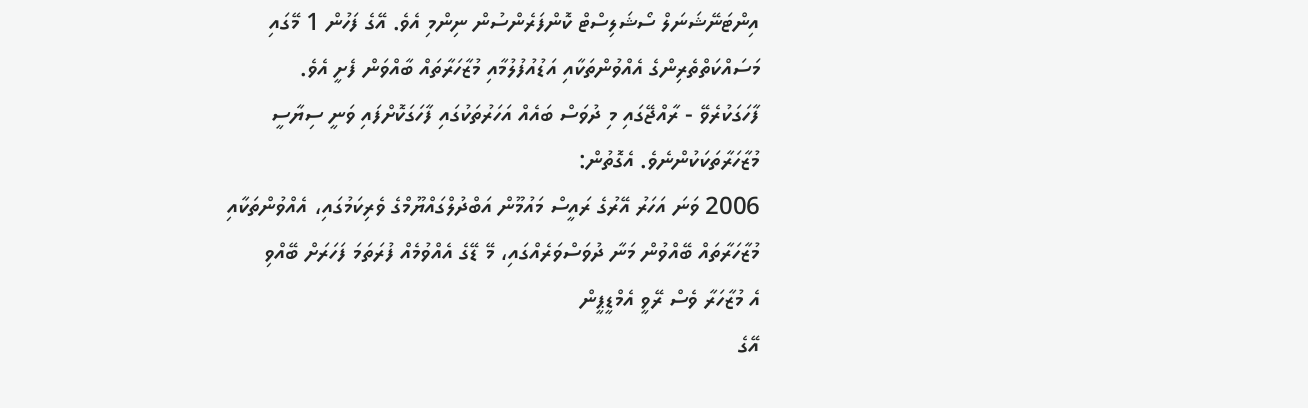އިންޓަނޭޝަނަލް ސޯޝަލިސްޓް ކޮންފަރެންސުން ނިންމި އެވެ. އޭގެ ފަހުން 1 މޭގައި މަސައްކަތްތެރިންގެ އެއްވުންތަކާއި އަޑުއުފުލުމާއި މުޒާހަރާތައް ބާއްވަން ފެށީ އެވެ.
ފާހަގަކުރެވޭ - ރާއްޖޭގައި މި ދުވަސް ބައެއް އަހަރުތަކުގައި ފާހަގަކޮށްފައި ވަނީ ސިޔާސީ މުޒާހަރާތަކަކުންނެވެ. އެގޮތުން:
2006 ވަނަ އަހަރު އޭރުގެ ރައީސް މައުމޫން އަބްދުލްގައްޔޫމްގެ ވެރިކަމުގައި، އެއްވުންތަކާއި މުޒާހަރާތައް ބޭއްވުން މަނާ ދުވަސްވަރެއްގައި، މޭ ޑޭގެ އެއްވުމެއް ފުރަތަމަ ފަހަރަށް ބޭއްވި
އެ މުޒާހަރާ ވެސް ރޭވީ އެމްޑީޕީން
އޭގެ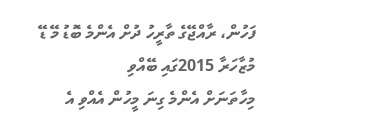ފަހުން، ރާއްޖޭގެ ތާރީހު ދުށް އެންމެ ބޮޑު މޭ ޑޭ މުޒާހަރާ 2015ގައި ބޭއްވި
މިހާތަނަށް އެންމެ ގިނަ މީހުން އެއްވި އެ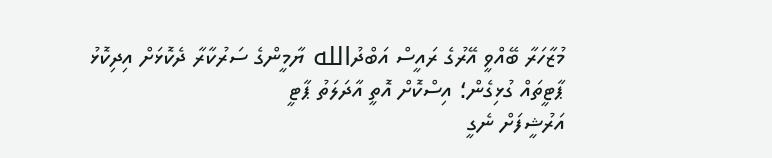މުޒާހަރާ ބޭއްވީ އޭރުގެ ރައީސް އަބްދުالله ޔާމީންގެ ސަރުކާރާ ދެކޮޅަށް އިދިކޮޅު ޕާޓީތައް ގުޅިގެން؛ އިސްކޮށް އޮތީ އާދަލަތު ޕާޓީ
އަރުޝީފަށް ނެގީ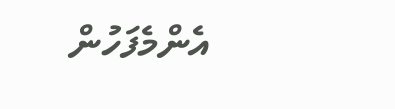އެންމެފަހުން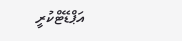އަޕްޑޭޓްކުރީ